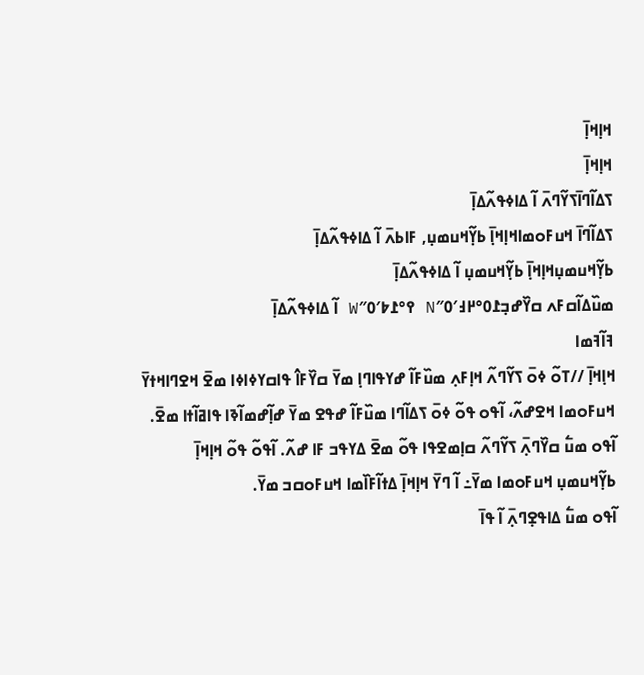ߞߊ߲ߞߊ߲߫
ߞߊ߲ߞߊ߲߫
ߖߡߊ߬ߣߊ߫ߖߌ߬ߣߍ߫ ߊ߬ ߡߊߦߟߍ߬ߡߊ߲߫
ߖߡߊ߬ߣߊ߫ ߞߎߓߋߘߊߞߊ߲ߞߊ߲߫ ߕߌ߲߬ߞߎߘߎ߲, ߓߊߕߍ߫ ߊ߬ ߡߊߦߟߍ߬ߡߊ߲߫
ߕߌ߲߬ߞߎߘߎ߲ߞߊ߲ߞߊ߲߫ ߕߌ߲߬ߞߎߘߎ߲ ߊ߬ ߡߊߦߟߍ߬ߡߊ߲߫
ߘߎ߰ߡߊ߬ߛߓߍ ߛߌ߰ߝߏ߲߁߀°߂߃′߀″N ߉°߁߈′߀″W ߊ߬ ߡߊߦߟߍ߬ߡߊ߲߫
ߔߊ߬ߔߘߊ
ߞߊ߲ߞߊ߲߫ //ߠߋ߬ ߦߋ߫ ߖߌ߬ߣߍ߬ ߞߊ߲ߓߍ߲ ߘߎ߰ߓߊ߬ ߝߌߟߊߣߊ߲ ߘߌ߫ ߛߌ߰ߓߊ߮ ߟߊߛߌߦߊߦߊ ߘߐ߫ ߞߐߣߊߞߙߌ߫ ߞߎߓߋߘߊ ߞߐߝߍ߬، ߊ߬ߟߋ ߟߋ߬ ߦߋ߫ ߖߡߊ߬ߣߊ ߘߎ߰ߓߊ߬ ߝߟߐ ߘߌ߫ ߝߊ߲߬ߝߘߊ߬ߢߊ ߟߊߥߊ߬ߙߊ ߘߐ߫. ߊ߬ߟߋ ߘߎ߱ ߛߌ߰ߣߍ߲߫ ߖߌ߬ߣߍ߬ ߛߊ߲ߘߐߟߊ ߟߋ߬ ߘߐ߫ ߡߌߟߏ ߓߊ ߝߍ߬. ߊ߬ߟߋ߬ ߟߋ߬ ߞߊ߲ߞߊ߲߫ ߕߌ߲߬ߞߎߘߎ߲ ߞߎߓߋߘߊ ߘߌ߫߸ ߊ߬ ߣߌ߫ ߞߊ߲ߞߊ߲߫ ߡߙߊ߬ߓߊ߰ߘߊ ߞߎߓߋߛߏ ߘߌ߫.
ߊ߬ߟߋ ߘߎ߱ ߡߊߟߐ߲ߣߍ߲߫ ߊ߬ ߟߊ߫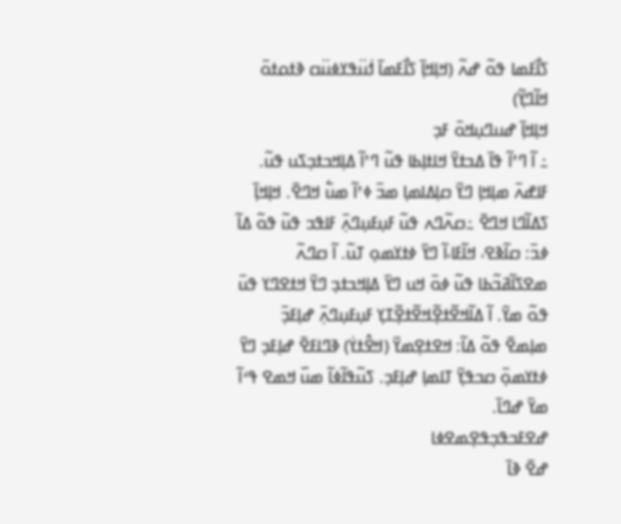ߖߊ߯ߓߘߊ ߟߋ߬ ߝߍ߬ (ߞߊ߲ߞߊ߲߫ ߖߊ߯ߓߘߊ߫ ߗ߭ߎ߳ߟߌߦߎ߳ߛ ߢߙߋߙߋ߫ ߞߊ߬ߣߌ߲߬)
ߞߊ߲ߞߊ߲߫ ߝߎߣߎ߲ߞߋ߫ ߓߏ߲
߸ ߊ߬ ߣߴߊ߬ ߟߊ߫ ߡߏߙߌ߫ ߞߊߙߊ߲ߕߊ ߟߎ߬ ߣߴߊ߬ ߡߊ߲ߞߏߙߏ߲ߖߎ ߟߎ߬. ߓߊߝߍ߫ ߘߊ߲ߞߊ߲ ߣߌ߫ ߛߊ߲ߡߊߘߊ߲ ߘߏ߫ ߦߴߊ߬ ߘߎ߱ ߞߣߐ߫. ߞߊ߲ߞߊ߲߫ ߖߡߊ߬ߣߊ ߞߣߐ߫ ߸ߛߍ߬ߣߍ ߟߎ߬ ߓߎ߲ߓߎ߲ߣߍ߲߫ ߓߊߟߏ ߟߎ߬ ߟߋ߬ ߡߊ߬ ߦߏ߫: ߛߊ߬ߢߐ، ߞߊ߬ߓߊ،ߊ߬ ߣߌ߫ ߦߙߌߘߋ߲ ߠߎ߬. ߊ߬ ߛߣߍ߬ ߘߐߖߊ߬ߥߏ߬ߕߊ ߟߎ߬ ߦߋ߫ ߞߎ ߣߌ߫ ߡߊ߲ߞߏߙߏ߲ ߣߌ߫ ߞߙߐߣߌ ߟߎ߫ ߟߋ߬ ߘߌ߫. ߊ߬ ߡߊ߬ߞߐ߬ߙߐ߲߬ߞߐ߬ߙߐ߲߬ߠߌ߲ ߓߎ߲ߓߎ߲ߣߍ߲߫ ߝߊ߲ߓߏ߲߫ ߘߊ߲ߘߐ߫ ߟߋ߬ ߡߊ߬: ߞߐߙߐ߲ߘߌ߫ (ߞߐ߮ߙߌ߭) ߢߣߊߓߐ߫ ߝߊ߲ߓߏ߲ ߣߌ߫ ߦߙߌߘߋ߲߫ ߛߏߟߌ߲߫ ߠߊߘߊ߲ ߝߊ߲ߓߏ߲. ߖߎ߬ߟߊ߬ߦߊ߬ ߘߎ߰ ߞߘߐ ߟߵߊ߬ ߘߌ߫ ߝߣߊ߫.
ߝߐߓߏߟߏ߲ߟߐ߲ߘߐߦߊ
ߝߐ߫ ߢߊ߫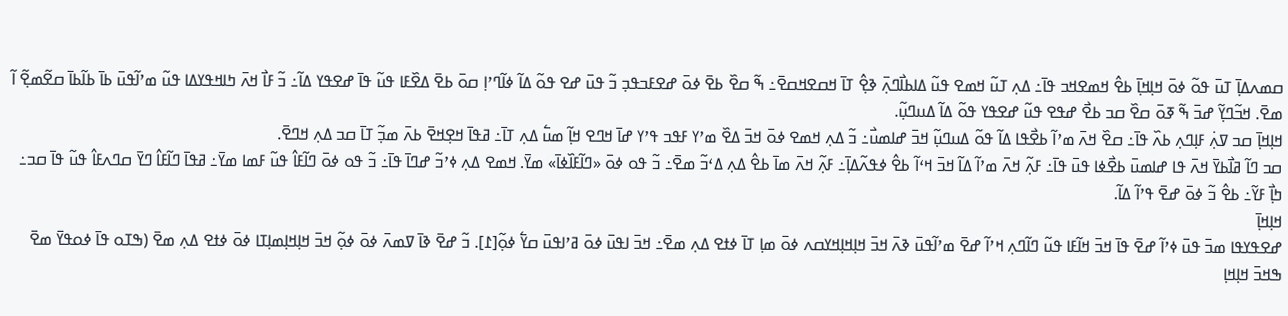ߛߘߍߡߊ߲߫ ߠߎ߫ ߟߋ߬ ߦߋ߫ ߞߊ߲ߞߊ߲߫ ߕߐ߮ ߞߘߐߞߏ ߟߊ߫߸ ߡߍ߲ ߠߎ߬ ߞߘߐ ߟߎ߬ ߡߊߕߊ߯ߣߍ߲߫ ߢߐ߲߮ ߠߊ߫ ߞߛߐߞߛߐ߫߸ ߒ߬ ߛߐ߰ ߕߐ߫ ߦߋ߫ ߝߐߓߏߟߏ߲ ߏ߬ ߟߎ߫ ߝߐ ߟߋ߬ ߡߊ߬ ߦߊ߬ߣߴߊ߲ ߛߋ߫ ߕߐ߫ ߡߐ߰ߓߊ ߟߎ߬ ߟߊ߫ ߝߐߟߌ ߡߊ߬߸ ߏ߬ ߓߊ߯ ߞߍ߫ ߤߊߞߟߌߡߊ ߟߎ߬ ߘߴߊ߬ߟߎ߫ ߕߊ߫ ߕߊ߬ߕߊ߫ ߛߐ߬ߘߐ߲߬ ߊ߬ ߘߐ߫. ߞߏ߬ߣߌ߲߬ ߝߏ߫ ߒ߬ ߧߋ߫ ߛߐ߰ ߛߏ ߕߐ߯ ߝߟߐ ߟߎ߬ ߝߐߟߌ ߟߋ߬ ߡߊ߬ ߡߎߣߎ߲߬.
ߞߊ߲ߞߊ߲߫ ߛߏ ߜߍ߲߭ ߓߊ߲ߣߍ߲ ߕߍ߰ ߟߊ߫߸ ߛߐ߰ ߞߍ߫ ߘߴߊ߬ ߕߐ߯ߟߊ ߡߊ߬ ߟߋ߬ ߡߎߣߎ߲߬ ߞߏ߫ ߝߊߘߎ߯߸ ߏ߬ ߡߍ߲ ߞߘߐ ߦߋ߫ ߞߏ߫ ߡߐ߰ ߘߴߌ ߓߟߏ ߟߴߌ ߝߊ߫ ߞߣߐ ߞߊ߲߬ ߘߎ߱ ߡߍ߲ ߠߊ߫߸ ߥߟߊ߫ ߞߐ߲ߞߐ߫ ߕߍ߫ ߘߏ߲߬ ߠߊ߫ ߛߏ ߡߍ߲ ߞߣߐ߫.
ߛߏ ߣߊ߬ ߥߊ߯ߕߌ߫ ߞߍ߫ ߟߊ ߝߊߘߎ߫ ߕߐ߯ߦߊ ߟߎ߫ ߟߊ߫߸ ߓߍ߲߬ ߞߍ߫ ߘߴߊ߬ ߡߊ߬ ߞߏ߫ ߞߵߊ߬ ߕߐ߮ ߦߟߍ߬ߡߊ߲߫߸ ߓߍ߲߬ ߞߍ߫ ߘߊ߫ ߕߐ߮ ߡߍ߲ ߡߵߏ߬ ߘߐ߫߸ ߏ߬ ߟߋ ߦߋ߫ «ߣߊ߬ߓߊ߰ߦߊ߫» ߘߌ߫. ߞߘߐ ߡߍ߲ ߦߴߏ߬ ߝߣߊ߫ ߟߊ߫߸ ߏ߬ ߟߋ ߦߋ߫ ߣߊ߬ߓߊ߮ ߟߎ߬ ߓߘߊ ߘߌ߫߸ ߥߟߊ߫ ߣߊ߬ߓߊ߮ ߣߌ߫ ߛߣߍߓߊ߮ ߟߎ߬ ߟߊ߫ ߛߏ߸ ߤߊ߲߯ ߓߌ߬߸ ߕߐ߮ ߏ߬ ߦߋ߫ ߝߐ߫ ߟߴߊ߬ ߡߊ߬.
ߞߊ߲ߞߊ߲߫
ߝߐߟߌߟߊ ߘߏ߫ ߟߎ߫ ߦߴߊ߬ ߝߐ߫ ߟߊ߫ ߞߏ߫ ߞߊ߬ߓߊ ߟߎ߬ ߣߊ߬ߣߍ߲ ߞߴߊ߬ ߝߐ߫ ߘߴߊ߬ߟߎ߫ ߢߍ߫ ߞߏ߫ ߞߊ߲ߞߊ߲ߞߌߛߍ ߦߋ߫ ߘߊ߲ ߠߊ߫ ߦߙߐ ߡߍ߲ ߘߐ߫߸ ߞߏ߫ ߊߟߎ߫ ߦߋ߫ ߥߴߊߟߎ߫ ߛߌ߱ ߦߋ߲߬[߁]. ߏ߬ ߝߐ߫ ߢߊ߫ ߜߘߍ߫ ߦߋ߫ ߦߋ߲߬ ߞߏ߫ ߞߊ߲ߞߊ߲ߘߊ߲ߠߊ ߦߋ߫ ߦߙߐ ߡߍ߲ ߘߐ߫ (ߒߠߋ ߟߊ߫ ߦߋߟߌ߫ ߘߐ߫ ߒߞߏ߫ ߞߊ߲ߞߊ߲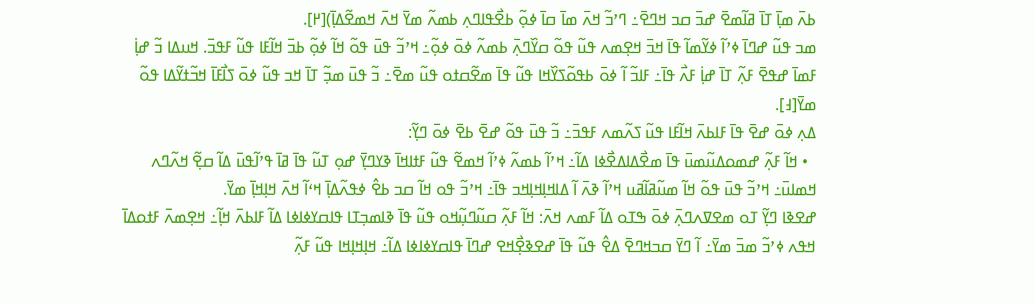ߕߍ߫ ߘߊ߲߫ ߠߊ߫ ߥߊ߬ߘߐ߫ ߝߏ߫ ߛߏ ߞߣߐ߫߸ ߣߴߏ߬ ߞߍ߫ ߘߊ߫ ߛߊ߫ ߦߋ߲߬ ߕߐ߯ߟߊߣߍ߲ ߕߘߍ߬ ߘߌ߫ ߞߍ߫ ߞߘߐ߬ߡߊ߲߫)[߂].
ߘߏ ߟߎ߬ ߝߣߊ߫ ߦߴߊ߬ ߦߌ߬ߘߊ߬ ߟߊ߫ ߞߏ߫ ߞߐ߲ߘߍ ߟߎ߬ ߟߋ߬ ߛߌ߰ߣߍ߲߫ ߕߘߍ߬ ߦߋ߫ ߦߋ߲߬߸ ߞߴߏ߬ ߟߎ߫ ߟߋ߬ ߞߊ߬ ߦߋ߲߬ ߕߏ߫ ߞߊ߬ߓߊ ߟߎ߬ ߓߟߏ߫. ߞߎߡߊ ߏ߬ ߝߊ߲߭ ߓߘߊ߫ ߝߟߐ߫ ߓߍ߲߬ ߠߊ߫ ߝߊ߲߭ ߓߍ߯ ߟߊ߫߸ ߓߊߏ߬ ߊ߬ ߦߋ߫ ߕߟߋ߬ߖߌ߰ߞߊ ߟߎ߬ ߟߊ߫ ߘߐ߬ߛߙߋ ߟߎ߬ ߘߐ߫߸ ߏ߬ ߟߎ߫ ߘߏ߲߬ ߠߊ߫ ߞߏ ߟߎ߬ ߦߋ߫ ߖߊ߯ߓߊ߫ ߞߏ߬ߙߌ߬ߡߊ ߟߋ߬ ߘߌ߫[߃].
ߡߍ߲ ߦߋ߫ ߝߐ߫ ߟߊ߫ ߓߊߕߍ߫ ߞߊ߬ߓߊ ߟߎ߬ ߖߍ߬ߘߍ ߓߟߏ߫߸ ߏ߬ ߟߎ߫ ߟߋ߬ ߝߐ߫ ߕߐ߫ ߦߋ߫ ߣߌ߲߬:
  • ߞߊ߬ ߓߍ߲߬ ߝߘߋߡߎ߬ߘߎ߫ ߟߊ߫ ߘߐ߯ߡߊߡߐ߯ߦߊ ߡߊ߬߸ ߞߴߊ߬ ߕߘߍ߬ ߦߴߊ߬ ߞߘߐ߬ ߟߎ߬ ߓߙߊߞߊ߫ ߢߌߣߌ߲߫ ߝߋ߲ ߠߎ߬ ߟߊ߫ ߥߊ߫ ߟߴߊ߬ߟߎ߫ ߡߊ߬ ߛߐ߲߬ ߞߍ߬ߣߍ ߞߘߊߎ߫߸ ߞߴߏ߬ ߟߎ߫ ߟߋ߬ ߞߊ߬ ߘߎ߬ߥߊ߬ߥߎ ߞߴߊ߬ ߢߍ߫ ߊ߬ ߡߊߞߊ߲ߞߊ߲ߞߏ ߟߊ߫߸ ߞߴߏ߬ ߟߋ ߞߊ߬ ߛߏ ߕߐ߮ ߦߟߍ߬ߡߊ߲߫ ߞߵߊ߬ ߞߍ߫ ߞߊ߲ߞߊ߲߫ ߘߌ߫.
ߝߐߢߊ ߣߌ߲߬ ߠߋ ߘߐߜߍߣߍ߲߫ ߦߋ߫ ߒߠߋ ߡߊ߬ ߓߘߍ ߞߍ߫: ߞߊ߬ ߓߍ߲߬ ߛߎ߬ߣߎ߲߬ߞߋ ߟߎ߬ ߟߊ߫ ߢߊߘߏ߲ߠߊ ߟߊߛߌߦߊߦߊ ߡߊ߬ ߓߊߕߍ߫ ߞߊ߲߬߸ ߞߐ߲ߘߍ߫ ߓߙߋߡߊ߫ ߞߟߍ ߦߴߏ߬ ߘߏ߫ ߘߌ߫߸ ߊ߬ ߣߌ߫ ߛߏߞߣߐ߫ ߡߐ߮ ߟߎ߬ ߟߊ߫ ߝߐߢߐ߲߯ߞߐ ߝߣߊ߫ ߟߊߛߌߦߊߦߊ ߡߊ߬߸ ߞߊ߲ߞߊ߲ߞߊ ߟߎ߬ ߓߍ߲߬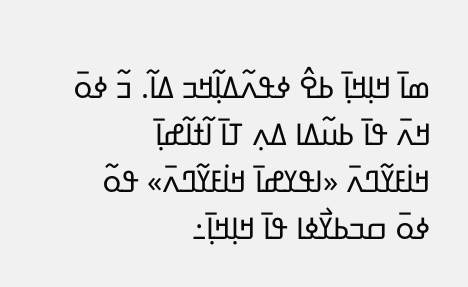ߘߊ߫ ߞߊ߲ߞߊ߲߫ ߕߐ߮ ߦߟߍ߬ߡߊ߲߬ߞߏ ߡߊ߬. ߏ߬ ߦߋ߫ ߞߍ߫ ߟߊ߫ ߕߎ߬ߡߊ ߡߍ߲ ߠߊ߫ ߊ߬ߙߊ߬ߝߊ߲߫ ߞߊ߭ߓߌ߬ߣߍ߫ «ߊߟߌߝߊ߫ ߞߊ߭ߓߌ߬ߣߍ߫» ߟߋ߬ ߦߋ߫ ߛߏߕߌ߯ߦߊ ߟߊ߫ ߞߊ߲ߞߊ߲߫߸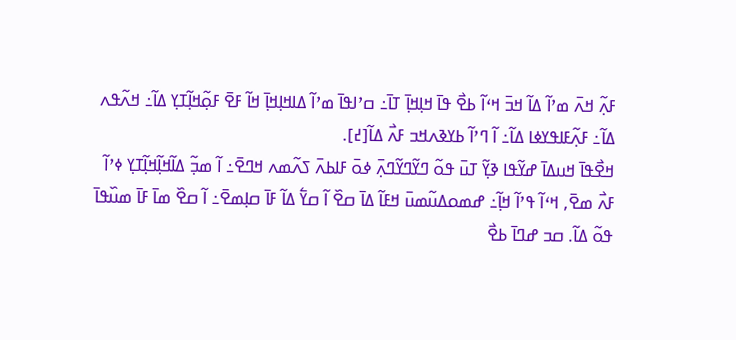ߓߍ߲߬ ߞߍ߫ ߘߴߊ߬ ߡߊ߬ ߞߏ߫ ߞߵߊ߬ ߕߐ߯ ߟߊ߫ ߞߊ߲ߞߊ߲߫ ߠߊ߫߸ ߛߴߊߟߊ߫ ߘߴߊ߬ ߡߊߞߊ߲ߞߊ߲߫ ߞߊ߬ ߓߐ߫ ߓߋ߲߬ߞߊ߲߬ߠߌ߲ ߡߊ߬߸ ߞߍ߬ߟߍ ߡߊ߬߸ ߓߍ߲߬ߓߊߟߌߦߊ ߡߊ߬߸ ߊ߬ ߣߴߊ߬ ߕߌߢߍߞߏ ߓߍ߯ ߡߊ߬[߄].
ߞߐ߯ߟߊ߫ ߞߎߡߊ߫ ߝߌ߬ߟߊ ߢߌ߲߬ ߠߎ߫ ߟߋ߬ ߣߌ߬ߣߌ߬ߣߍ߲߫ ߦߋ߫ ߓߊߕߍ߫ ߖߍ߬ߘߍ ߞߣߐ߫߸ ߊ߬ ߘߏ߲߬ ߡߊ߬ߞߊ߲߬ߞߊ߲߬ߠߌ߲ ߦߴߊ߬ ߓߍ߯ ߘߐ߫, ߞߵߊ߬ ߟߴߊ߬ ߞߊ߲߬߸ ߝߘߋߡߎ߬ߘߎ߫ ߞߓߊ߬ ߡߊ߫ ߛߐ߰ ߊ߬ ߛߌ߱ ߡߊ߬ ߓߊ߫ ߛߊ߲ߘߐ߫߸ ߊ߬ ߛߐ߰ ߘߊ߫ ߓߊ߫ ߘߎ߰ߟߊ߫ ߟߋ߬ ߡߊ߬. ߛߏ ߝߣߊ߫ ߕߐ߯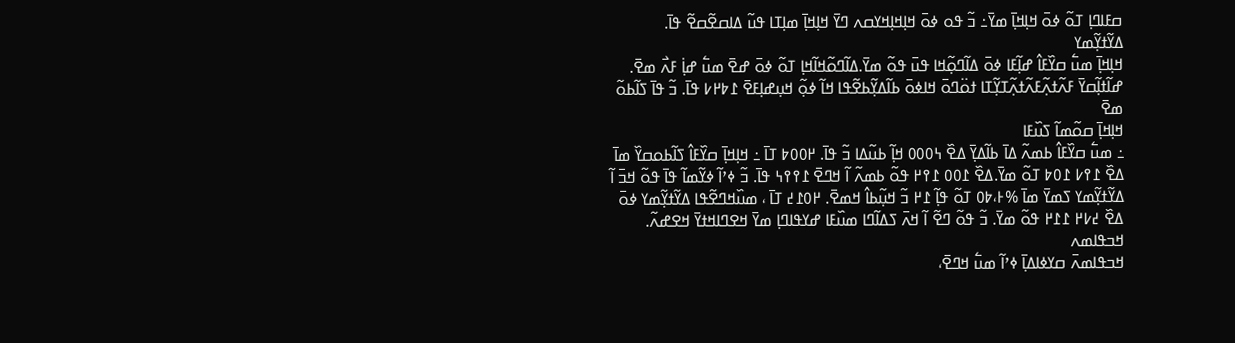ߛߓߊߣߊ߲ ߠߋ߬ ߦߋ߫ ߞߊ߲ߞߊ߲߫ ߘߌ߫߸ ߏ߬ ߟߋ ߦߋ߫ ߞߊ߲ߞߊ߲ߞߌߛߍ ߣߌ߫ ߞߊ߲ߞߊ߲߫ ߘߊ߲ߠߊ ߟߎ߬ ߡߊߛߐ߬ߛߐ߬ ߟߊ߫.
ߡߌ߬ߙߌ߲߬ߘߌ
ߞߊ߲ߞߊ߲߫ ߘߎ߱ ߛߌ߰ߓߊ߮ ߝߊ߲߬ߓߊ ߦߋ߫ ߡߊ߬ߣߋ߲߬ߞߊ ߟߎ߫ ߟߋ߬ ߘߌ߫.ߡߊ߬ߣߋ߬ߞߊ߬ߞߊ߲ ߠߋ߬ ߦߋ߫ ߝߐ߫ ߘߎ߱ ߝߊ߲߭ ߓߍ߯ ߘߐ߫. ߝߊ߬ߙߊ߲߬ߛߌ߫ ߓߍ߬ߙߍ߲߬ߓߍ߬ߙߍ߲߬ߠߌ߲߬ߠߊ ߙߋ߳ߣߋ߫ ߞߊߦߋ߫ ߕߊ߬ߡߌ߲߬ߕߐ߬ߟߊ ߞߊ߬ ߦߋ߲߬ ߞߎ߲ߝߊ߲ߓߐ߫ ߁߈߂߇ ߟߊ߫. ߏ߬ ߟߊ߫ ߖߊ߬ߕߋ߬ ߘߐ߫
ߞߊ߲ߞߊ߲߫ ߛߋ߬ߘߊ߬ ߖߎ߰ߓߊ
߸ ߘߎ߱ ߛߌ߰ߓߊ߮ ߕߘߍ߬ ߡߊ߫ ߕߊ߬ߡߌ߲߫ ߡߐ߰ ߆߀߀߀ ߞߊ߲߬ ߕߎ߬ߡߊ ߏ߬ ߟߊ߫. ߂߀߀߈ ߠߊ߫ ߸ ߞߊ߲ߞߊ߲߫ ߛߌ߰ߓߊ߮ ߖߊ߬ߕߋߛߌ߰ ߘߊ߫ ߡߐ߰ ߁߉߇ ߁߀߈ ߠߋ߬ ߘߌ߫.ߡߐ߰ ߁߀߀ ߁߉߂ ߟߋ߬ ߕߘߍ߬ ߊ߬ ߞߣߐ߫ ߁߉߉߆ ߟߊ߫. ߏ߬ ߦߴߊ߬ ߦߌ߬ߘߊ߬ ߟߊ߫ ߟߋ߬ ߞߏ߫ ߊ߬ ߡߌ߬ߙߌ߲߬ߘߌ ߖߘߌ߫ ߘߊ߫ %߅،߈߀ ߠߋ߬ ߟߊ߲߬ ߁߂ ߏ߬ ߞߎ߲߬ߕߊ߮ ߞߘߐ߫. ߂߀߁߄ ߠߊ߫ ، ߘߎ߰ߞߣߐ߬ߟߊ ߡߌ߬ߙߌ߲߬ߘߌ ߦߋ߫ ߡߐ߰ ߄߇߂ ߁߁߂ ߟߋ߬ ߘߌ߫. ߏ߬ ߟߋ߬ ߣߐ߬ ߊ߬ ߞߍ߫ ߖߡߊ߬ߣߊ ߘߎ߰ߓߊ ߝߌߟߊߣߊ߲ ߘߌ߫ ߞߐߣߊߞߙߌ߫ ߞߐߝߍ߬.
ߞߏߟߊߘߍ
ߞߏߟߊߘߍ߫ ߛߌߦߊߡߊ߲߫ ߦߴߊ߬ ߘߎ߱ ߞߣߐ߫،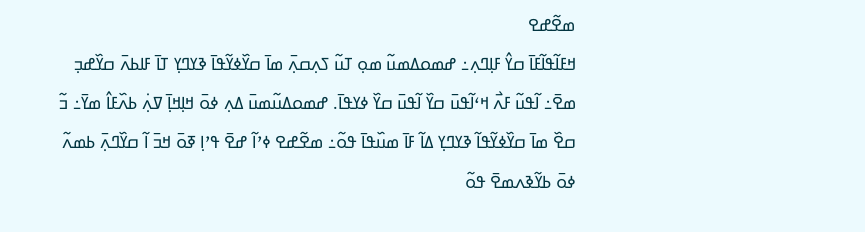ߘߐ߬ߝߐ
ߞߓߊ߬ߟߊ߬ߓߊ߫ ߛߌ߮ ߓߊ߲ߣߍ߲߸ ߝߘߋߡߘߎ߬ ߘߋ߲ ߠߎ߬ ߖߍ߲ߛߍ߲߫ ߘߊ߫ ߛߌ߰ߦߌ߬ߟߊ߫ ߢߌߣߌ߲ ߠߊ߫ ߓߊߕߍ߫ ߛߌ߰ߝߏ߲ ߘߐ߫߸ ߊ߬ߟߎ߬ ߓߍ߯ ߞߵߊ߬ߟߎ߫ ߛߌ߰ ߊ߬ߟߎ߫ ߛߌ߰ ߦߌߟߊ߫. ߝߘߋߡߎ߬ߘߎ߫ ߡߍ߲ ߦߋ߫ ߞߊ߲ߞߊ߲߫ ߜߍ߲߭ ߕߍ߰ߓߊ߮ ߘߌ߫߸ ߏ߬ ߛߐ߰ ߘߊ߫ ߛߌ߰ߦߌ߬ߟߊ߬ ߢߌߣߌ߲ ߡߊ߬ ߓߊ߫ ߘߎ߰ߟߊ߫ ߟߋ߬߸ ߘߐ߬ߝߐ ߦߴߊ߬ ߝߐ߫ ߟߴߊ߲ ߧߋ߫ ߞߏ߫ ߊ߬ ߛߌ߰ߣߍ߲߫ ߕߘߍ߬ ߦߋ߫ ߕߌ߬ߢߍߘߐ߫ ߟߋ߬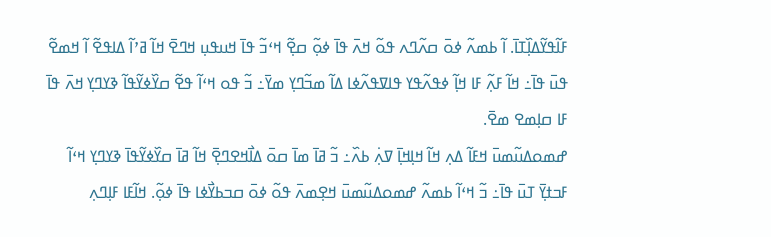ߓߊ߬ߟߌ߬ߡߊ߲߰ߠߊ߫. ߊ߬ ߕߘߍ߬ ߦߋ߫ ߛߍ߬ߣߍ ߟߋ߬ ߞߍ߫ ߟߊ߫ ߦߋ߲߬ ߛߐ߲߬ ߞߵߏ߬ ߟߊ߫ ߞߎߟߎ߲ ߞߣߐ߫ ߞߊ߬ ߥߴߊ߬ ߡߊߟߐ߬ ߊ߬ ߞߘߐ߬ ߟߎ߫ ߟߊ߫߸ ߞߊ߬ ߓߍ߲߬ ߓߊ ߞߊ߲߬ ߦߟߍ߬ߟߌ ߟߊߜߟߍ߬ߦߊ ߡߊ߬ ߘߏ߬ߣߌ߲ ߘߌ߫߸ ߏ߬ ߟߋ ߞߵߊ߬ ߟߐ߬ ߛߌ߰ߦߌ߬ߟߊ߬ ߢߌߣߌ߲ ߞߍ߫ ߟߊ߫ ߓߊ ߛߊ߲ߘߐ ߘߐ߫.
ߝߘߋߡߎ߬ߘߎ߫ ߞߓߊ߬ ߡߍ߲ ߞߊ߬ ߞߊ߲ߞߊ߲߫ ߜߍ߲߭ ߕߍ߰߸ ߏ߬ ߥߊ߫ ߘߊ߫ ߛߋ߫ ߡߊ߯ߞߐߣߐ߲߫ ߞߊ߬ ߥߊ߫ ߛߌ߰ߦߌ߬ߟߊ߫ ߢߌߣߌ߲ ߞߵߊ߬ ߓߏߙߌ߲߫ ߠߎ߫ ߟߊ߫߸ ߏ߬ ߞߵߊ߬ ߕߘߍ߬ ߝߘߋߡߎ߬ߘߎ߫ ߞߐ߲ߘߍ߫ ߟߋ߬ ߦߋ߫ ߛߏߕߌ߯ߦߊ ߟߊ߫ ߦߋ߲߬. ߞߊ߬ߓߊ ߓߊ߲ߣߍ߲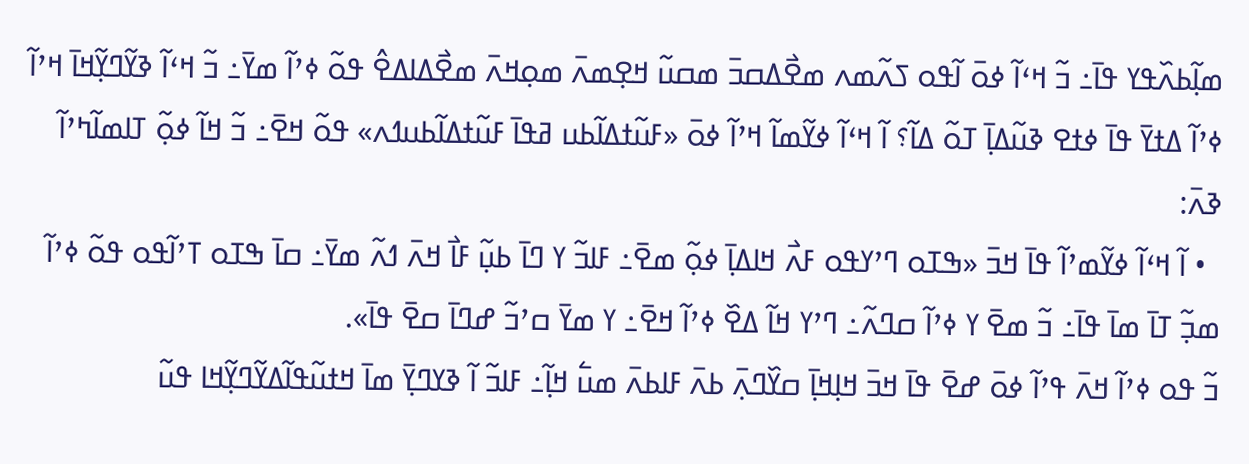ߘߊ߲߬ߕߍ߰ߟߌ ߟߊ߫߸ ߏ߬ ߞߵߊ߬ ߦߋ߫ ߊ߬ߟߋ ߖߍ߬ߘߍ ߘߐ߯ߡߛߏ߫ ߘߛߎ߬ ߞߐ߲ߘߍ߫ ߘߋ߲ߞߍ߫ ߘߐ߯ߡߊߡߐ߮ ߟߋ߬ ߦߴߊ߬ ߘߌ߫߸ ߏ߬ ߞߵߊ߬ ߢߌ߬ߣߌ߲߬ߞߊ߫ ߞߴߊ߬ ߦߴߊ߬ ߡߙߌ߫ ߟߊ߫ ߦߙߐ ߢߎ߬ߡߊ߲߫ ߠߋ߬ ߡߊ߬؟ ߊ߬ ߞߵߊ߬ ߦߌ߬ߘߊ߬ ߞߴߊ߬ ߦߋ߫ «ߓߎ߬ߙߡߊ߬ߕߎ ߥߟߊ߫ ߓߎ߬ߙߡߊ߬ߕߎߗߍ» ߟߋ߬ ߞߐ߫߸ ߏ߬ ߞߊ߬ ߦߋ߲߬ ߠߊߘߊ߬ߤߴߊ߬ ߢߍ߫:
  • ߊ߬ ߞߵߊ߬ ߦߌ߬ߘߴߊ߬ ߟߊ߫ ߞߏ߫ «ߒߠߋ ߣߴߌߟߋ ߓߍ߯ ߞߊߡߊ߲߫ ߦߋ߲߬ ߘߐ߫߸ ߓߊߏ߬ ߌ ߣߊ߫ ߕߎ߲߬ ߓߊ߯ ߞߍ߫ ߗߍ߬ ߘߌ߫߸ ߛߊ߫ ߒߠߋ ߠߴߊ߬ߟߋ ߟߋ߬ ߦߴߊ߬ ߘߏ߲߬ ߠߊ߫ ߘߊ߫ ߟߊ߫߸ ߏ߬ ߘߐ߫ ߌ ߦߴߊ߬ ߛߣߍ߬߸ ߣߴߌ ߞߊ߬ ߡߐ߰ ߦߴߊ߬ ߞߐ߫߸ ߌ ߘߌ߫ ߛߴߏ߬ ߝߣߊ߫ ߛߐ߫ ߟߊ߫».
ߏ߬ ߟߋ ߦߴߊ߬ ߞߍ߫ ߟߴߊ߬ ߦߋ߫ ߝߐ߫ ߟߊ߫ ߞߏ߫ ߞߊ߲ߞߊ߲߫ ߛߌ߰ߣߍ߲߫ ߕߍ߫ ߓߊߕߍ߫ ߘߎ߱ ߞߊ߲߬߸ ߓߊߏ߬ ߊ߬ ߢߌߣߌ߲߫ ߘߊ߫ ߞߙߎ߬ߟߊ߬ߡߌ߬ߣߌ߲߬ߞߊ ߟߎ߬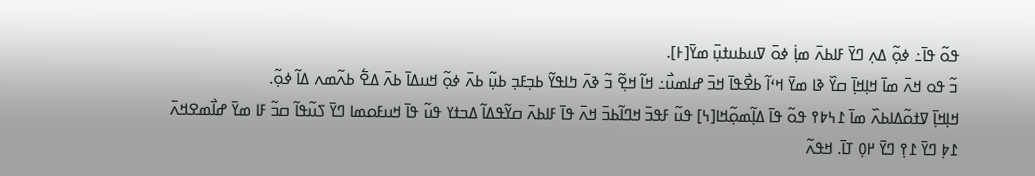ߟߋ߬ ߟߊ߫߸ ߦߋ߲߬ ߡߍ߲ ߣߌ߫ ߓߊߕߍ߫ ߘߊ߲߭ ߦߋ߫ ߜߎߕߎߙߎ߲߫ ߘߌ߫[߅].
ߏ߬ ߟߋ ߞߍ߫ ߘߊ߫ ߞߊ߲ߞߊ߲߫ ߛߌ߰ ߢߊ ߘߌ߫ ߞߵߊ߬ ߕߐ߯ߟߊ߫ ߞߏ߫ ߝߊߘߎ߯߸ ߞߊ߬ ߞߐ߲߬ ߏ߬ ߢߍ߫ ߤߊߟߌ߬ ߕߏ߲ߓߏ߲ ߕߎ߲߬ ߕߍ߫ ߦߋ߲߬ ߞߎߡߊ߫ ߕߍ߫ ߡߐ߱ ߕߍ߬ߘߍ ߡߊ߬ ߦߋ߲߬.
ߞߊ߲ߞߊ߲߫ ߜߙߋ߬ߡߊߕߍ߰ ߘߊ߫ ߁߆߈߉ ߟߋ߬ ߟߊ߫ ߡߊ߲߬ߘߋ߲߬ߞߊ[߆] ߟߎ߬ ߓߟߏ߫ ߞߣߊ߬ߕߏ߫ ߞߍ߫ ߟߊ߫ ߓߊߕߍ߫ ߛߌ߬ߟߡߊ߬ ߡߏߙߌ ߟߎ߬ ߟߊ߫ ߞߎߓߋߘߊ ߣߌ߫ ߖߎ߬ߟߊ߬ ߛߏ߬ ߓߊ ߘߌ߫ ߝߊ߯ߘߐߞߍ߫ ߁߈߲ ߣߌ߫ ߁߉߲ ߣߌ߫ ߂߀߲ ߠߊ߫. ߞߟߍ߬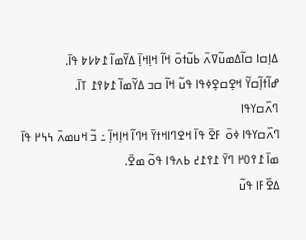ߡߊ߲ߛߊ ߛߊ߬ߡߘߎ߬ߜߍ߫ ߕߎ߬ߙߋ߫ ߞߊ߬ ߞߊ߲ߞߊ߲߫ ߡߌ߬ߘߊ߬ ߁߈߇߈ ߟߊ߫.
ߝߊ߬ߙߊ߲߬ߛߌ߬ ߞߐ߲ߛߐ߲ߦߟߊ ߟߎ߬ ߞߊ߬ ߛߏ ߡߌ߬ߘߊ߬ ߁߈߉߁ ߠߊ߫.
ߣߍ߰ߛߌߟߊ
ߣߍ߰ߛߌߟߊ ߦߋ߫ ߓߐ߫ ߟߊ߫ ߞߐߣߊߞߙߌ߫ ߞߣߊ߬ ߞߊ߲ߞߊ߲߫ ߸ ߏ߬ ߞߎߘߍ߫ ߆߆߂ ߟߊ߫ ߘߊ߫ ߁߉߀߂ ߣߌ߫ ߁߉߁߄ ߕߍߟߊ ߟߋ߬ ߘߐ߫.
ߡߐ߰ߓߊ ߟߎ߬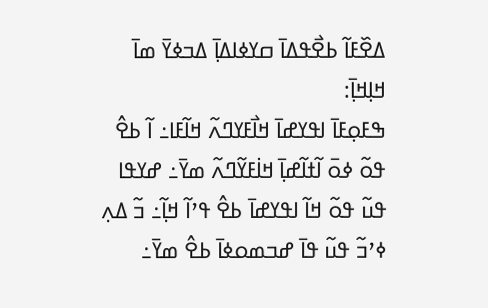ߡߐ߰ߓߊ߬ ߕߐ߯ߟߡߊ߫ ߛߌߦߊߡߊ߲߫ ߡߏߦߌ߫ ߘߊ߫ ߞߊ߲ߞߊ߲߫:
ߒߓߋ߲ߓߊ߫ ߊߟߌߝߊ߫ ߞߊ߯ߓߌߣߍ߬ ߞߊ߬ߓߊ߸ ߊ߬ ߕߐ߮ ߟߋ߬ ߦߋ߫ ߊ߬ߙߊ߬ߝߊ߲߫ ߞߊ߭ߓߌ߬ߣߍ߬ ߘߌ߫߸ ߝߌߟߊ ߟߎ߬ ߟߋ߬ ߞߊ߬ ߊߟߌߝߊ߫ ߕߐ߮ ߟߴߊ߬ ߞߊ߲߬߸ ߏ߬ ߡߍ߲ ߦߴߏ߬ ߟߎ߬ ߟߊ߫ ߝߏߘߋߦߊ߫ ߕߐ߮ ߘߌ߫߸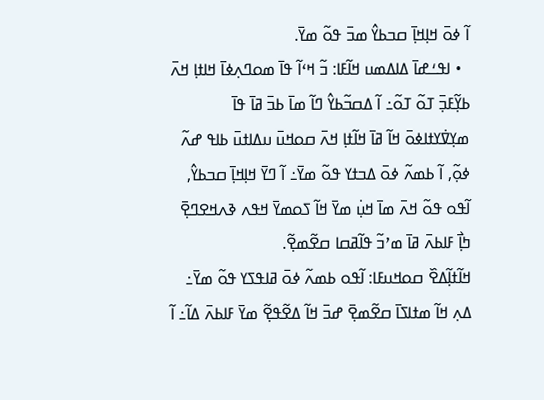ߊ߬ ߦߋ߫ ߞߊ߲ߞߊ߲߫ ߛߏߕߌ߮ ߘߏ߫ ߟߋ߬ ߘߌ߫.
  • ߊߟߑߝߊ߫ ߡߊߡߘߎ ߞߊ߬ߓߊ: ߏ߬ ߞߵߊ߬ ߟߊ߫ ߘߋߣߍ߲ߦߊ߫ ߞߊߙߊ߲ ߞߍ߫ ߕߌ߲߬ߓߏ߲߫ ߠߋ߬ ߠߋ߬߸ ߊ߬ ߡߛߏ߬ߕߌ߮ ߣߊ߬ ߘߊ߫ ߕߏ߫ ߥߊ߫ ߟߊ߫ ߘߌ߲ߜ߭ߌߙߊߦߋ߫ ߞߊ߬ ߥߊ߫ ߞߊ߬ߙߊ߲ ߞߍ߫ ߛߋߞߎ߫ ߎߡߊߙߎ߫ ߕߊߟ ߝߍ߬ ߦߋ߲߬, ߊ߬ ߕߘߍ߬ ߦߋ߫ ߡߏߙߌ ߟߋ߬ ߘߌ߫߸ ߊ߬ ߣߌ߫ ߞߊ߲ߞߊ߲߫ ߛߏߕߌ߮, ߊ߬ߟߋ ߟߋ߬ ߞߍ߫ ߘߊ߫ ߞߎ߲߭ ߘߌ߫ ߞߊ߬ ߖߋߘߌ߫ ߞߟߍ ߢߍߞߐߣߐ߲߫ ߤߊ߲߯ ߓߊߕߍ߫ ߥߊ߫ ߘߴߏ߬ ߟߊ߬ߥߛߊ ߛߐ߬ߘߐ߲߬.
ߞߊ߬ߙߊ߲߬ߡߐ߰ ߛߋߞߎߓߊ: ߊ߬ߟߋ ߕߘߍ߬ ߦߋ߫ ߥߊߟߖߌ ߟߋ߬ ߘߌ߫߸ ߡߍ߲ ߞߊ߬ ߘߙߊߖߊ߫ ߛߐ߬ߘߐ߲߫ ߝߏ߫ ߞߊ߬ ߡߐ߬ߟߐ߲߬ ߘߌ߫ ߓߊߕߍ߫ ߡߊ߬߸ ߊ߬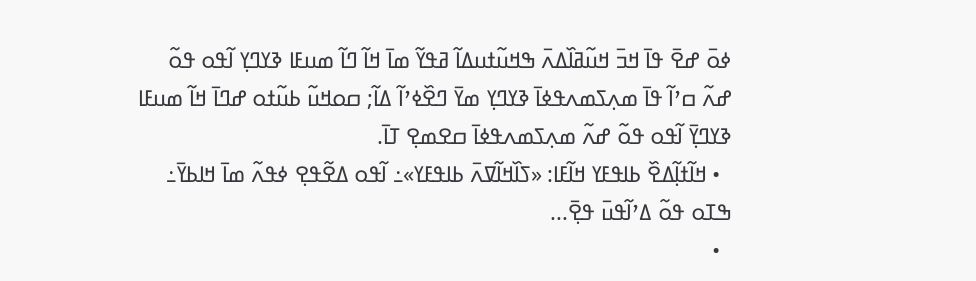ߦߋ߫ ߝߐ߫ ߟߊ߫ ߞߏ߫ ߞߎ߬ߥߊ߰ߡߍ߫ ߒߞߎ߬ߙߎߡߊ߬ ߥߟߌ߬ ߘߊ߫ ߞߊ߬ ߣߊ߬ ߘߎߓߊ ߢߌߣߌ߲ ߊ߬ߟߋ ߟߋ߬ ߝߍ߬ ߛߴߊ߬ ߟߊ߫ ߘߍ߲ߖߘߍߟߦߊ߫ ߢߌߣߌ߲ ߘߌ߫ ߣߐ߰ߦߴߊ߬ ߡߊ߬; ߛߋߞߎ߬ ߕߎ߬ߙߋ ߝߣߊ߫ ߞߊ߬ ߘߎߓߊ ߢߌߣߌ߲߫ ߊ߬ߟߋ ߟߋ߬ ߝߍ߬ ߘߍ߲ߖߘߍߟߦߊ߫ ߛߐߘߐ߲ ߠߊ߫.
  • ߞߊ߬ߙߊ߲߬ߡߐ߰ ߕߊߟߓߌ ߞߊ߬ߓߊ: «ߖߊ߰ߞߊ߬ߜߍ߫ ߕߊߟߓߌ»߸ ߊ߬ߟߋ ߡߐ߬ߟߐ߲ ߦߟߍ߬ ߘߊ߫ ߞߊߕߌ߫߸ ߒߠߋ ߟߋ߬ ߡߴߊ߬ߟߎ߫ ߟߐ߲߫...
  •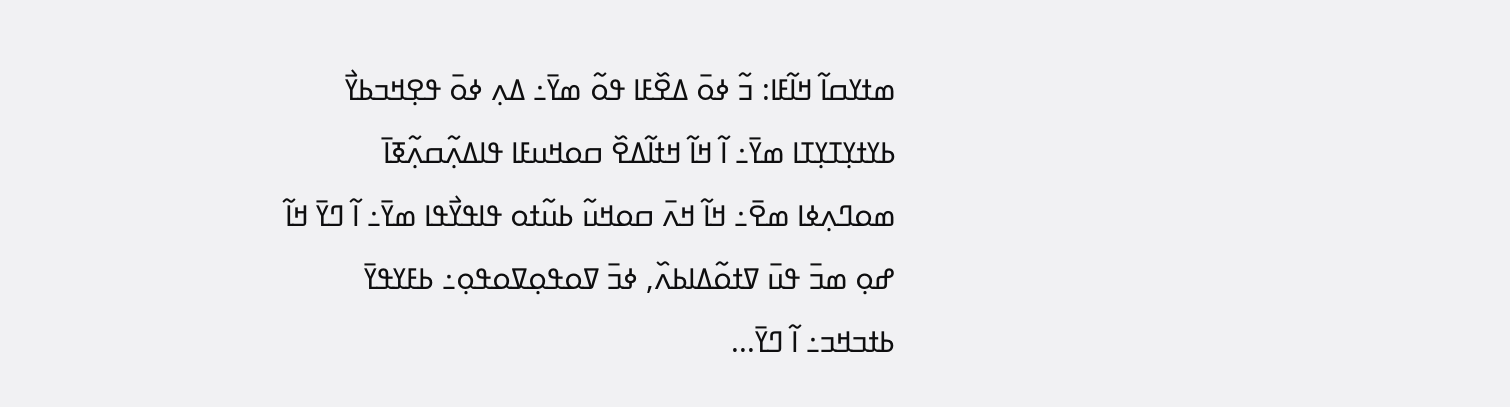ߘߙߌߛߊ߬ ߞߊ߬ߓߊ: ߏ߬ ߦߋ߫ ߡߐ߰ߓߊ ߟߋ߬ ߘߌ߫߸ ߡߍ߲ ߦߋ߫ ߟߐ߲ߞߏߕߌ߯ ߕߌߙߌ߲ߠߌ߲ߠߊ ߘߌ߫߸ ߊ߬ ߞߊ߬ ߞߙߊ߬ߡߐ߰ ߛߋߞߎߓߊ ߟߊߡߍ߲߬ߛߍ߲߬ߧߊ߫ ߘߋߣߍ߲ߦߊ ߘߐ߫߸ ߞߊ߬ ߞߍ߫ ߛߋߞߎ߬ ߕߎ߬ߙߋ ߟߊߟߌ߯ߟߊ ߘߌ߫߸ ߊ߬ ߣߌ߫ ߞߊ߬ ߝߋ߲ ߘߏ߫ ߟߎ߫ ߜߙߋ߬ߡߊߕߍ߰, ߦߏ߫ ߜߋߟߋ߲ߜߋߟߋ߲߸ ߕߓߌߟߌ߫ ߕߙߏߞߏ߸ ߊ߬ ߣߌ߫...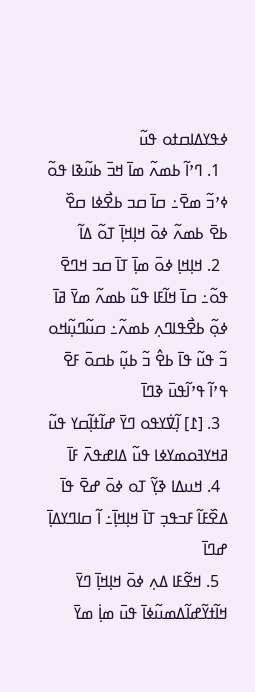ߦߟߌߡߊߛߙߋ ߟߎ߬
  1. ߣߴߊ߬ ߕߘߍ߬ ߘߊ߫ ߞߏ߫ ߕߎ߬ߢߊ ߟߋ߬ ߦߴߏ߬ ߘߐ߫߸ ߛߊ߫ ߛߏ ߕߐ߯ߦߊ ߛߐ߰ ߕߐ߫ ߕߘߍ߬ ߦߋ߫ ߞߊ߲ߞߊ߲߫ ߠߋ߬ ߡߊ߬
  2. ߞߊ߲ߞߊ߲ ߦߋ߫ ߘߊ߲߫ ߠߊ߫ ߛߏ ߞߣߐ߫ ߟߋ߬߸ ߛߊ߫ ߞߊ߬ߓߊ ߟߎ߬ ߕߘߍ߬ ߘߌ߫ ߥߊ߫ ߦߋ߲߬ ߕߐ߯ߟߊߣߍ߲ ߕߘߍ߬߸ ߛߎ߬ߣߎ߲߬ߞߋ ߏ߬ ߟߎ߬ ߟߊ߫ ߕߐ߮ ߏ߬ ߕߎ߲߬ ߕߛߋ߫ ߓߐ߫ ߟߴߊ߬ ߟߴߊ߬ߟߎ߫ ߢߣߊ߫
  3. [߁] ߊ߲߬ߜ߭ߌߟߋ ߣߌ߫ ߝߊ߬ߙߊ߲߬ߛߌ ߟߎ߬ ߥߞߌߔߋߘߌߦߊ ߟߎ߬ ߡߊߝߟߍ߫ ߓߊ߫
  4. ߞߎߡߊ ߢߌ߲߬ ߠߋ ߦߋ߫ ߝߐ߫ ߟߊ߫ ߡߐ߰ߓߊ߬ ߓߏߟߏ߲ ߠߊ߫ ߞߊ߲ߞߊ߲߫߸ ߊ߬ ߛߊߣߌߡߊ߲߫ ߝߣߊ߫
  5. ߞߐ߬ߓߊ ߡߍ߲ ߦߋ߫ ߞߊ߲ߞߊ߲߫ ߣߌ߫ ߞߊ߬ߙߌ߬ߝߊ߬ߡߘߎ߬ߦߊ߫ ߟߎ߫ ߘߊ߲߭ ߘߌ߫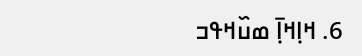6. ߞߊ߲ߞߊ߲߫ ߘߎ߰ߞߟߏ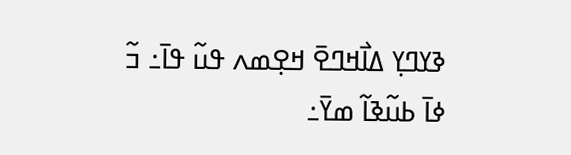ߢߌߣߌ߲ ߡߊ߯ߞߣߐ߫ ߞߐ߲ߘߍ ߟߎ߬ ߟߊ߫߸ ߏ߬ ߦߊ߫ ߕߎ߬ߢߊ߬ ߘߌ߫߸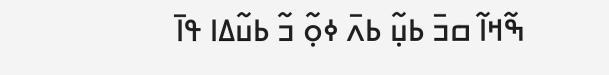ߒ߬ߞߊ߬ ߛߏ߫ ߕߎ߲߬ ߕߍ߫ ߦߋ߲߬ ߏ߬ ߕߎ߬ߡߊ ߟߊ߫